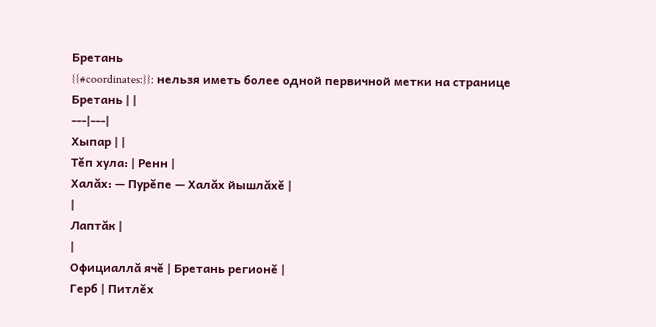Бретань
{{#coordinates:}}: нельзя иметь более одной первичной метки на странице
Бретань | |
---|---|
Хыпар | |
Тĕп хула: | Ренн |
Халăх: — Пурĕпе — Халăх йышлăхĕ |
|
Лаптăк |
|
Официаллă ячĕ | Бретань регионĕ |
Герб | Питлĕх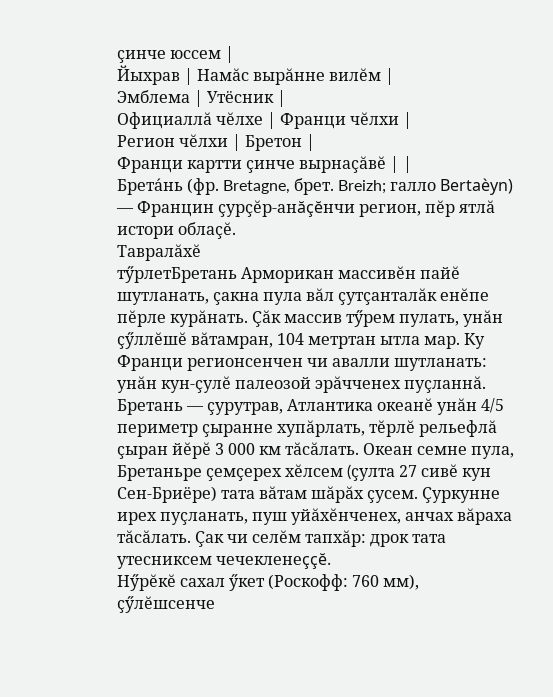çинче юссем |
Йыхрав | Намăс вырăнне вилĕм |
Эмблема | Утёсник |
Официаллă чĕлхе | Франци чĕлхи |
Регион чĕлхи | Бретон |
Франци картти çинче вырнаçăвĕ | |
Брета́нь (фр. Bretagne, брет. Breizh; галло Bertaèyn) — Францин çурçĕр-анăçĕнчи регион, пĕр ятлă истори облаçĕ.
Тавралăхĕ
тӳрлетБретань Арморикан массивĕн пайĕ шутланать, çакна пула вăл çутçанталăк енĕпе пĕрле курăнать. Çăк массив тӳрем пулать, унăн çӳллĕшĕ вăтамран, 104 метртан ытла мар. Ку Франци регионсенчен чи авалли шутланать: унăн кун-çулĕ палеозой эрăчченех пуçланнă.
Бретань — çурутрав, Атлантика океанĕ унăн 4/5 периметр çыранне хупăрлать, тĕрлĕ рельефлă çыран йĕрĕ 3 000 км тăсăлать. Океан семне пула, Бретаньре çемçерех хĕлсем (çулта 27 сивĕ кун Сен-Бриёре) тата вăтам шăрăх çусем. Çуркунне ирех пуçланать, пуш уйăхĕнченех, анчах вăраха тăсăлать. Çак чи селĕм тапхăр: дрок тата утесниксем чечекленеççĕ.
Нӳрĕкĕ сахал ӳкет (Роскофф: 760 мм), çӳлĕшсенче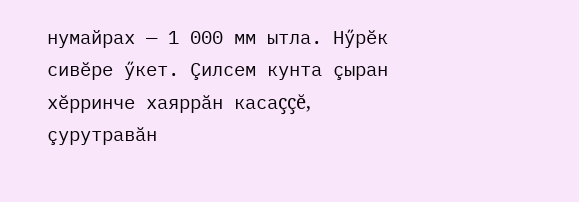нумайрах — 1 000 мм ытла. Нӳрĕк сивĕре ӳкет. Çилсем кунта çыран хĕрринче хаяррăн касаççĕ, çурутравăн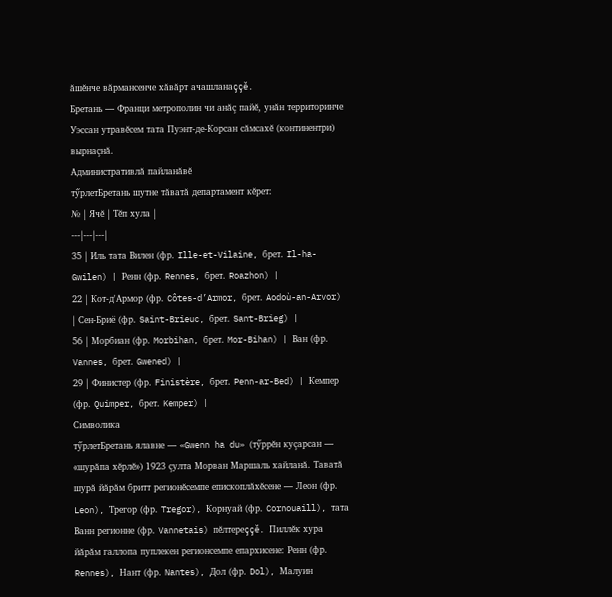ăшĕнче вăрмансенче хăвăрт ачашланаççĕ.
Бретань — Франци метрополин чи анăç пайĕ, унăн территоринче Уэссан утравĕсем тата Пуэнт-де-Корсан сăмсахĕ (континентри) вырнаçнă.
Административлă пайланăвĕ
тӳрлетБретань шутне тăватă департамент кĕрет:
№ | Ячĕ | Тĕп хула |
---|---|---|
35 | Иль тата Вилен (фр. Ille-et-Vilaine, брет. Il-ha-Gwilen) | Ренн (фр. Rennes, брет. Roazhon) |
22 | Кот-д'Армор (фр. Côtes-d’Armor, брет. Aodoù-an-Arvor) | Сен-Бриё (фр. Saint-Brieuc, брет. Sant-Brieg) |
56 | Морбиан (фр. Morbihan, брет. Mor-Bihan) | Ван (фр. Vannes, брет. Gwened) |
29 | Финистер (фр. Finistère, брет. Penn-ar-Bed) | Кемпер (фр. Quimper, брет. Kemper) |
Символика
тӳрлетБретань ялавне — «Gwenn ha du» (тӳррĕн куçарсан — «шурăпа хĕрлĕ») 1923 çулта Морван Маршаль хайланă. Таватă шурă йăрăм бритт регионĕсемпе епископлăхĕсене — Леон (фр. Leon), Трегор (фр. Tregor), Корнуай (фр. Cornouaill), тата Ванн регионне (фр. Vannetais) пĕлтереççĕ. Пиллĕк хура йăрăм галлопа пуплекен регионсемпе епархисене: Ренн (фр. Rennes), Нант (фр. Nantes), Дол (фр. Dol), Малуин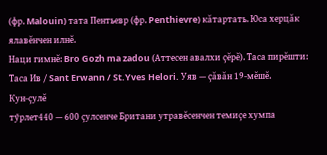(фр. Malouin) тата Пентьевр (фр. Penthievre) кăтартать. Юса херцăк ялавĕнчен илнĕ.
Наци гимнĕ: Bro Gozh ma zadou (Аттесен авалхи çĕрĕ). Таса пирĕшти: Таса Ив / Sant Erwann / St.Yves Helori. Уяв — çăвăн 19-мĕшĕ.
Кун-çулĕ
тӳрлет440 — 600 çулсенче Британи утравĕсенчен темиçе хумпа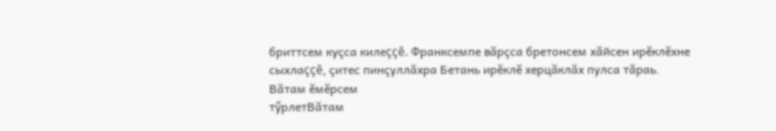бриттсем куçса килеççĕ. Франксемпе вăрçса бретонсем хăйсен ирĕклĕхне сыхлаççĕ, çитес пинçуллăхра Бетань ирĕклĕ херцăклăх пулса тăраь.
Вăтам ĕмĕрсем
тӳрлетВăтам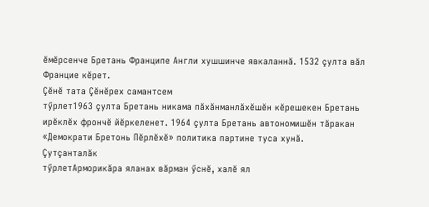ĕмĕрсенче Бретань Франципе Англи хушшинче явкаланнă. 1532 çулта вăл Францие кĕрет.
Çĕнĕ тата Çĕнĕрех самантсем
тӳрлет1963 çулта Бретань никама пăхăнманлăхĕшĕн кĕрешекен Бретань ирĕклĕх фрончĕ йĕркеленет. 1964 çулта Бретань автономишĕн тăракан «Демократи Бретонь Пĕрлĕхĕ» политика партине туса хунă.
Çутçанталăк
тӳрлетАрморикăра яланах вăрман ӳснĕ, халĕ ял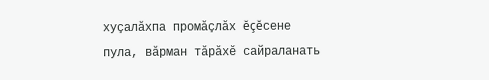хуçалăхпа промăçлăх ĕçĕсене пула, вăрман тăрăхĕ сайраланать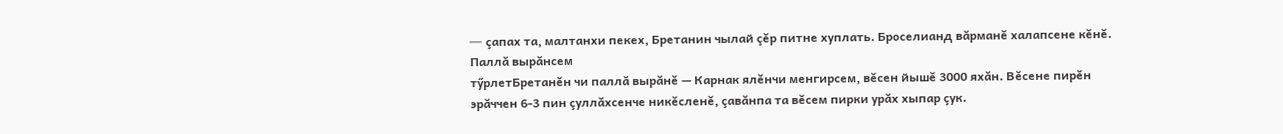— çапах та, малтанхи пекех, Бретанин чылай çĕр питне хуплать. Броселианд вăрманĕ халапсене кĕнĕ.
Паллă вырăнсем
тӳрлетБретанĕн чи паллă вырăнĕ — Карнак ялĕнчи менгирсем, вĕсен йышĕ 3000 яхăн. Вĕсене пирĕн эрăччен 6-3 пин çуллăхсенче никĕсленĕ, çавăнпа та вĕсем пирки урăх хыпар çук.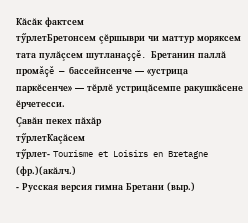Кăсăк фактсем
тӳрлетБретонсем çĕршыври чи маттур моряксем тата пулăçсем шутланаççĕ. Бретанин паллă промăçĕ — бассейнсенче — «устрица паркĕсенче» — тĕрлĕ устрицăсемпе ракушкăсене ĕрчетесси.
Çавăн пекех пăхăр
тӳрлетКаçăсем
тӳрлет- Tourisme et Loisirs en Bretagne (фр.)(акăлч.)
- Русская версия гимна Бретани (выр.)